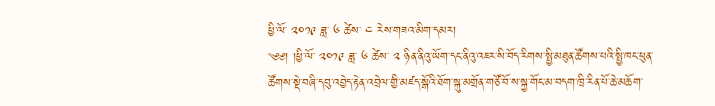ཕྱི་ལོ་ ༢༠༡༩ ཟླ་ ༦ ཚེས་ ༤ རེས་གཟའ་མིག་དམར།
༄༅། །ཕྱི་ལོ་ ༢༠༡༩ ཟླ་ ༦ ཚེས་ ༢ ཉིན་ནིའུ་ཡོག་དང་ནིའུ་འཇར་སི་བོད་རིགས་སྤྱི་མཐུན་ཚོགས་པའི་སྤྱི་ཁང་ཕུན་ཚོགས་སྡེ་བཞི་དབུ་འབྱེད་རྟེན་འབྲེལ་གྱི་མཛད་སྒོའི་ཐོག་སྐུ་མགྲོན་གཙོ་བོ་ས་སྐྱ་གོང་མ་བདག་ཁྲི་རིན་པོ་ཆེ་མཆོག་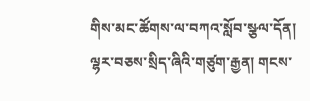གིས་མང་ཚོགས་ལ་བཀའ་སློབ་སྩལ་དོན། ལྷར་བཅས་སྲིད་ཞིའི་གཙུག་རྒྱན། གངས་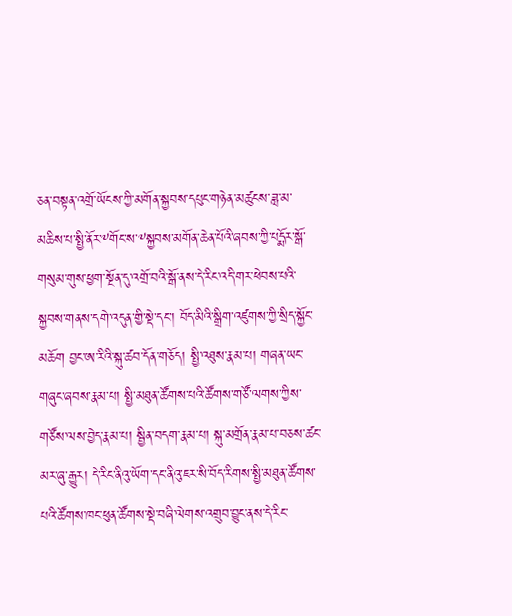ཅན་བསྟན་འགྲོ་ཡོངས་ཀྱི་མགོན་སྐྱབས་དཔུང་གཉེན་མཚུངས་ཟླ་མ་མཆིས་པ་སྤྱི་ནོར་༸གོང་ས་༸སྐྱབས་མགོན་ཆེན་པོའི་ཞབས་ཀྱི་པདྨོར་སྒོ་གསུམ་གུས་ཕྱག་སྔོན་དུ་འགྲོ་བའི་སྒོ་ནས་དེ་རིང་འདི་གར་ཕེབས་པའི་སྐྱབས་གནས་དགེ་འདུན་གྱི་སྡེ་དང་། བོད་མིའི་སྒྲིག་འཛུགས་ཀྱི་སྲིད་སྐྱོང་མཆོག བྱང་ཨ་རིའི་སྐུ་ཚབ་དོན་གཅོད། སྤྱི་འཐུས་རྣམ་པ། གཞན་ཡང་གཞུང་ཞབས་རྣམ་པ། སྤྱི་མཐུན་ཚོགས་པའི་ཚོགས་གཙོ་ལགས་ཀྱིས་གཙོས་ལས་བྱེད་རྣམ་པ། སྦྱིན་བདག་རྣམ་པ། སྐུ་མགྲོན་རྣམ་པ་བཅས་ཚང་མར་ཞུ་རྒྱུར། དེ་རིང་ནིའུ་ཡོག་དང་ནིའུ་ཇར་སི་བོད་རིགས་སྤྱི་མཐུན་ཚོགས་པའི་ཚོགས་ཁང་ཕུན་ཚོགས་སྡེ་བཞི་ལེགས་འགྲུབ་བྱུང་ནས་དེ་རིང་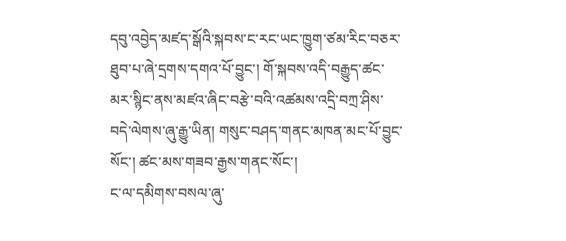དབུ་འབྱེད་མཛད་སྒོའི་སྐབས་ང་རང་ཡང་ཁྱུག་ཙམ་རིང་བཅར་ཐུབ་པ་ཞེ་དྲགས་དགའ་པོ་བྱུང་། གོ་སྐབས་འདི་བརྒྱུད་ཚང་མར་སྙིང་ནས་མཛའ་ཞིང་བརྩེ་བའི་འཚམས་འདྲི་བཀྲ་ཤིས་བདེ་ལེགས་ཞུ་རྒྱུ་ཡིན། གསུང་བཤད་གནང་མཁན་མང་པོ་བྱུང་སོང་། ཚང་མས་གཟབ་རྒྱས་གནང་སོང་།
ང་ལ་དམིགས་བསལ་ཞུ་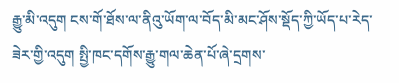རྒྱུ་མི་འདུག ངས་གོ་ཐོས་ལ་ནིའུ་ཡོག་ལ་བོད་མི་མང་ཤོས་སྡོད་ཀྱི་ཡོད་པ་རེད་ཟེར་གྱི་འདུག སྤྱི་ཁང་དགོས་རྒྱུ་གལ་ཆེན་པོ་ཞེ་དྲགས་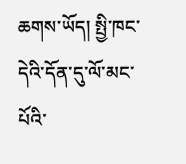ཆགས་ཡོད། སྤྱི་ཁང་དེའི་དོན་དུ་ལོ་མང་པོའི་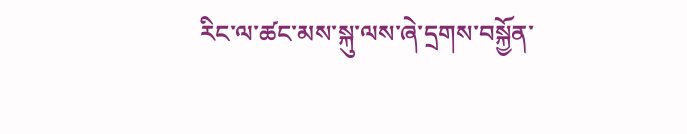རིང་ལ་ཚང་མས་སྐུ་ལས་ཞེ་དྲགས་བསྐྱོན་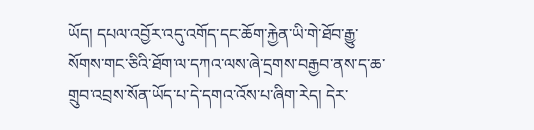ཡོད། དཔལ་འབྱོར་འདུ་འགོད་དང་ཆོག་རྐྱེན་ཡི་གེ་ཐོབ་རྒྱུ་སོགས་གང་ཅིའི་ཐོག་ལ་དཀའ་ལས་ཞེ་དྲགས་བརྒྱབ་ནས་ད་ཆ་གྲུབ་འབྲས་སོན་ཡོད་པ་དེ་དགའ་འོས་པ་ཞིག་རེད། དེར་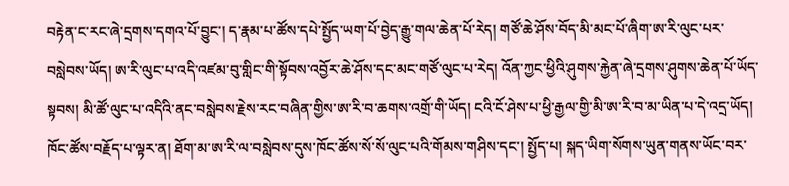བརྟེན་ང་རང་ཞེ་དྲགས་དགའ་པོ་བྱུང་། ད་རྣམ་པ་ཚོས་དཔེ་སྤྱོད་ཡག་པོ་བྱེད་རྒྱུ་གལ་ཆེན་པོ་རེད། གཙོ་ཆེ་ཤོས་བོད་མི་མང་པོ་ཞིག་ཨ་རི་ལུང་པར་བསླེབས་ཡོད། ཨ་རི་ལུང་པ་འདི་འཛམ་བུ་གླིང་གི་སྟོབས་འབྱོར་ཆེ་ཤོས་དང་མང་གཙོ་ལུང་པ་རེད། འོན་ཀྱང་ཕྱིའི་ཤུགས་རྐྱེན་ཞེ་དྲགས་ཤུགས་ཆེན་པོ་ཡོད་སྟབས། མི་ཚོ་ལུང་པ་འདིའི་ནང་བསླེབས་རྗེས་རང་བཞིན་གྱིས་ཨ་རི་བ་ཆགས་འགྲོ་གི་ཡོད། ངའི་ངོ་ཤེས་པ་ཕྱི་རྒྱལ་གྱི་མི་ཨ་རི་བ་མ་ཡིན་པ་དེ་འདྲ་ཡོད། ཁོང་ཚོས་བརྗོད་པ་ལྟར་ན། ཐོག་མ་ཨ་རི་ལ་བསླེབས་དུས་ཁོང་ཚོས་སོ་སོ་ལུང་པའི་གོམས་གཤིས་དང་། སྤྱོད་པ། སྐད་ཡིག་སོགས་ཡུན་གནས་ཡོང་བར་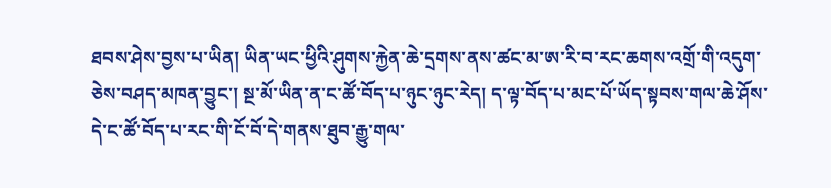ཐབས་ཤེས་བྱས་པ་ཡིན། ཡིན་ཡང་ཕྱིའི་ཤུགས་རྐྱེན་ཆེ་དྲགས་ནས་ཚང་མ་ཨ་རི་བ་རང་ཆགས་འགྲོ་གི་འདུག་ཅེས་བཤད་མཁན་བྱུང་། སྔ་མོ་ཡིན་ན་ང་ཚོ་བོད་པ་ཉུང་ཉུང་རེད། ད་ལྟ་བོད་པ་མང་པོ་ཡོད་སྟབས་གལ་ཆེ་ཤོས་དེ་ང་ཚོ་བོད་པ་རང་གི་ངོ་བོ་དེ་གནས་ཐུབ་རྒྱུ་གལ་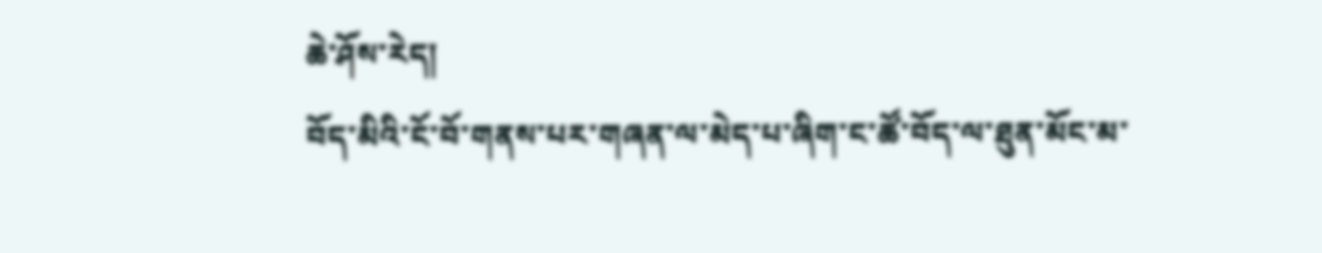ཆེ་ཤོས་རེད།
བོད་མིའི་ངོ་བོ་གནས་པར་གཞན་ལ་མེད་པ་ཞིག་ང་ཚོ་བོད་ལ་ཐུན་མོང་མ་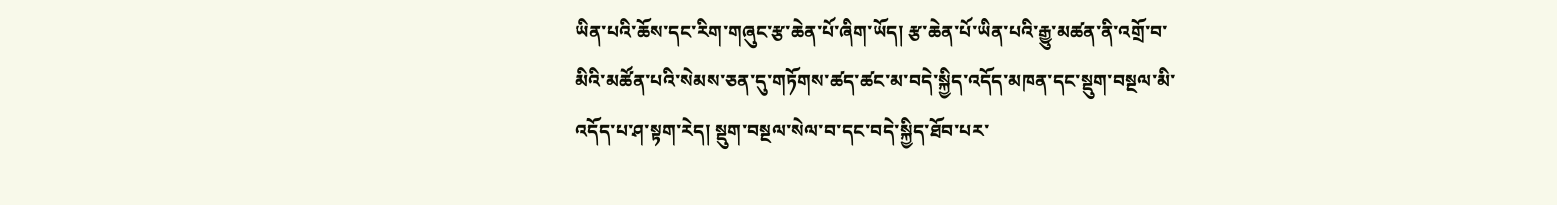ཡིན་པའི་ཆོས་དང་རིག་གཞུང་རྩ་ཆེན་པོ་ཞིག་ཡོད། རྩ་ཆེན་པོ་ཡིན་པའི་རྒྱུ་མཚན་ནི་འགྲོ་བ་མིའི་མཚོན་པའི་སེམས་ཅན་དུ་གཏོགས་ཚད་ཚང་མ་བདེ་སྐྱིད་འདོད་མཁན་དང་སྡུག་བསྔལ་མི་འདོད་པ་ཤ་སྟག་རེད། སྡུག་བསྔལ་སེལ་བ་དང་བདེ་སྐྱིད་ཐོབ་པར་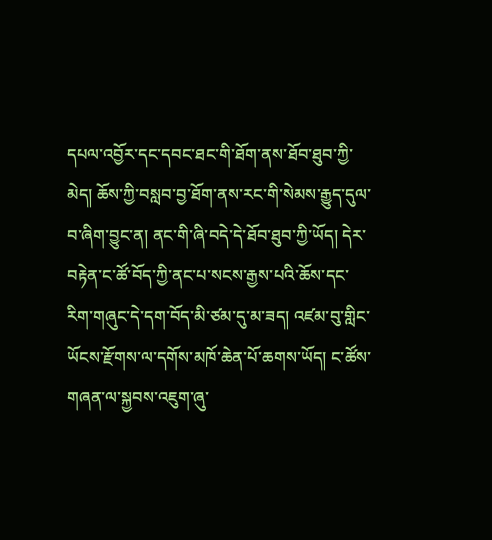དཔལ་འབྱོར་དང་དབང་ཐང་གི་ཐོག་ནས་ཐོབ་ཐུབ་ཀྱི་མེད། ཆོས་ཀྱི་བསླབ་བྱ་ཐོག་ནས་རང་གི་སེམས་རྒྱུད་དུལ་བ་ཞིག་བྱུང་ན། ནང་གི་ཞི་བདེ་དེ་ཐོབ་ཐུབ་ཀྱི་ཡོད། དེར་བརྟེན་ང་ཚོ་བོད་ཀྱི་ནང་པ་སངས་རྒྱས་པའི་ཆོས་དང་རིག་གཞུང་དེ་དག་བོད་མི་ཙམ་དུ་མ་ཟད། འཛམ་བུ་གླིང་ཡོངས་རྫོགས་ལ་དགོས་མཁོ་ཆེན་པོ་ཆགས་ཡོད། ང་ཚོས་གཞན་ལ་སྐྱབས་འཇུག་ཞུ་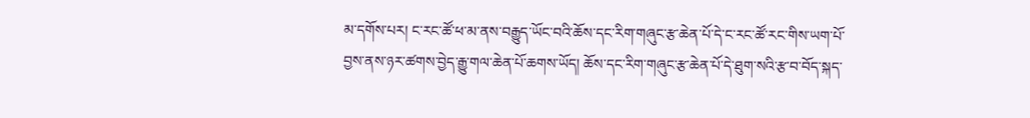མ་དགོས་པར། ང་རང་ཚོ་ཕ་མ་ནས་བརྒྱུད་ཡོང་བའི་ཆོས་དང་རིག་གཞུང་རྩ་ཆེན་པོ་དེ་ང་རང་ཚོ་རང་གིས་ཡག་པོ་བྱས་ནས་ཉར་ཚགས་བྱེད་རྒྱུ་གལ་ཆེན་པོ་ཆགས་ཡོད། ཆོས་དང་རིག་གཞུང་རྩ་ཆེན་པོ་དེ་ཐུག་སའི་རྩ་བ་བོད་སྐད་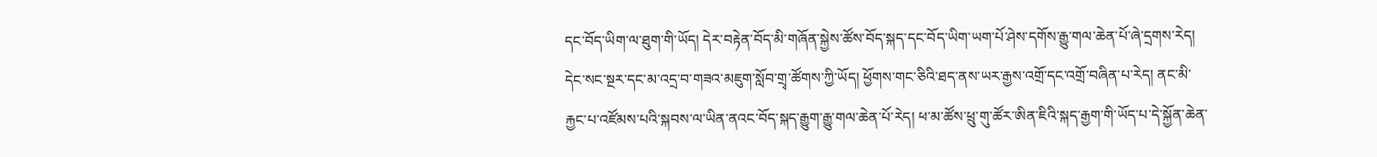དང་བོད་ཡིག་ལ་ཐུག་གི་ཡོད། དེར་བརྟེན་བོད་མི་གཞོན་སྐྱེས་ཚོས་བོད་སྐད་དང་བོད་ཡིག་ཡག་པོ་ཤེས་དགོས་རྒྱུ་གལ་ཆེན་པོ་ཞེ་དྲགས་རེད། དེང་སང་སྔར་དང་མ་འདྲ་བ་གཟའ་མཇུག་སློབ་གྲྭ་ཚོགས་ཀྱི་ཡོད། ཕྱོགས་གང་ཅིའི་ཐད་ནས་ཡར་རྒྱས་འགྲོ་དང་འགྲོ་བཞིན་པ་རེད། ནང་མི་རྐྱང་པ་འཛོམས་པའི་སྐབས་ལ་ཡིན་ནའང་བོད་སྐད་རྒྱུག་རྒྱུ་གལ་ཆེན་པོ་རེད། ཕ་མ་ཚོས་ཕྲུ་གུ་ཚོར་ཨིན་ཇིའི་སྐད་རྒྱག་གི་ཡོད་པ་དེ་སྐྱོན་ཆེན་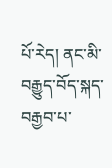པོ་རེད། ནང་མི་བརྒྱུད་བོད་སྐད་བརྒྱབ་པ་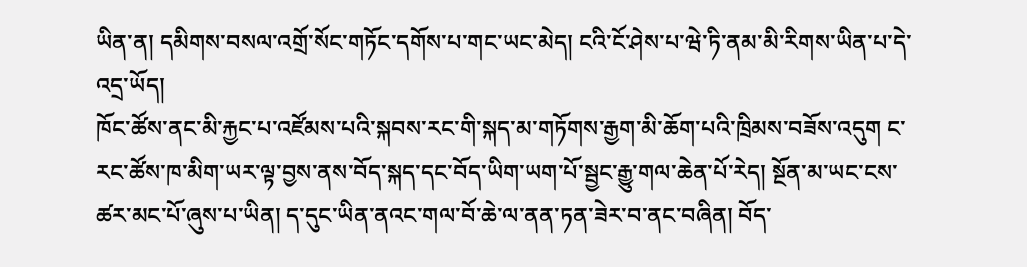ཡིན་ན། དམིགས་བསལ་འགྲོ་སོང་གཏོང་དགོས་པ་གང་ཡང་མེད། ངའི་ངོ་ཤེས་པ་ཝེ་ཏི་ནམ་མི་རིགས་ཡིན་པ་དེ་འདྲ་ཡོད།
ཁོང་ཚོས་ནང་མི་རྐྱང་པ་འཛོམས་པའི་སྐབས་རང་གི་སྐད་མ་གཏོགས་རྒྱག་མི་ཆོག་པའི་ཁྲིམས་བཟོས་འདུག ང་རང་ཚོས་ཁ་མིག་ཡར་ལྟ་བྱས་ནས་བོད་སྐད་དང་བོད་ཡིག་ཡག་པོ་སྦྱང་རྒྱུ་གལ་ཆེན་པོ་རེད། སྔོན་མ་ཡང་ངས་ཚར་མང་པོ་ཞུས་པ་ཡིན། ད་དུང་ཡིན་ནའང་གལ་བོ་ཆེ་ལ་ནན་ཏན་ཟེར་བ་ནང་བཞིན། བོད་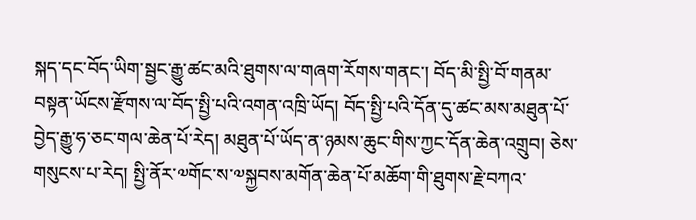སྐད་དང་བོད་ཡིག་སྦྱང་རྒྱུ་ཚང་མའི་ཐུགས་ལ་གཞག་རོགས་གནང་། བོད་མི་སྤྱི་བོ་གནམ་བསྟན་ཡོངས་རྫོགས་ལ་བོད་སྤྱི་པའི་འགན་འཁྲི་ཡོད། བོད་སྤྱི་པའི་དོན་དུ་ཚང་མས་མཐུན་པོ་བྱེད་རྒྱུ་ཧ་ཅང་གལ་ཆེན་པོ་རེད། མཐུན་པོ་ཡོད་ན་ཉམས་ཆུང་གིས་ཀྱང་དོན་ཆེན་འགྲུབ། ཅེས་གསུངས་པ་རེད། སྤྱི་ནོར་༧གོང་ས་༧སྐྱབས་མགོན་ཆེན་པོ་མཆོག་གི་ཐུགས་རྗེ་བཀའ་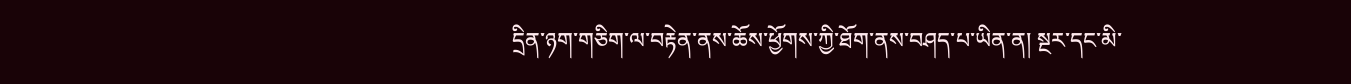དྲིན་ཉག་གཅིག་ལ་བརྟེན་ནས་ཆོས་ཕྱོགས་ཀྱི་ཐོག་ནས་བཤད་པ་ཡིན་ན། སྔར་དང་མི་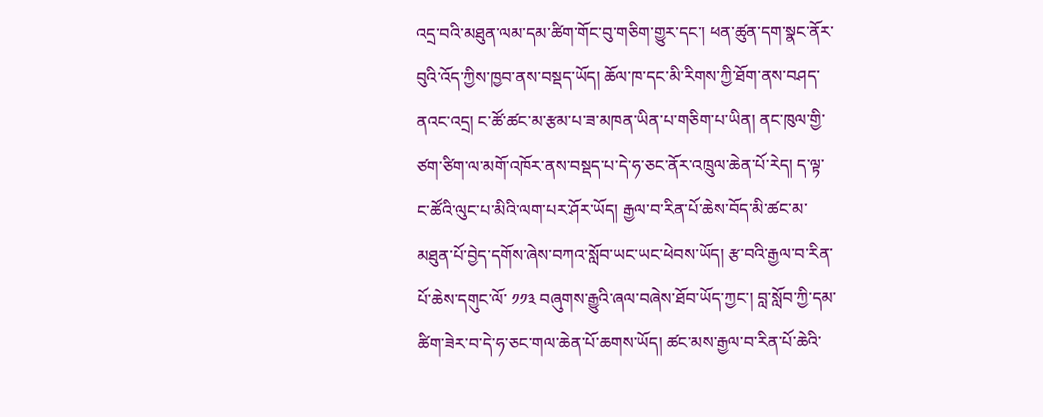འདྲ་བའི་མཐུན་ལམ་དམ་ཚིག་གོང་བུ་གཅིག་གྱུར་དང་། ཕན་ཚུན་དག་སྣང་ནོར་བུའི་འོད་ཀྱིས་ཁྱབ་ནས་བསྡད་ཡོད། ཆོལ་ཁ་དང་མི་རིགས་ཀྱི་ཐོག་ནས་བཤད་ནའང་འདྲ། ང་ཚོ་ཚང་མ་རྩམ་པ་ཟ་མཁན་ཡིན་པ་གཅིག་པ་ཡིན། ནང་ཁུལ་གྱི་ཙག་ཙིག་ལ་མགོ་འཁོར་ནས་བསྡད་པ་དེ་ཧ་ཅང་ནོར་འཁྲུལ་ཆེན་པོ་རེད། ད་ལྟ་ང་ཚོའི་ལུང་པ་མིའི་ལག་པར་ཤོར་ཡོད། རྒྱལ་བ་རིན་པོ་ཆེས་བོད་མི་ཚང་མ་མཐུན་པོ་བྱེད་དགོས་ཞེས་བཀའ་སློབ་ཡང་ཡང་ཕེབས་ཡོད། རྩ་བའི་རྒྱལ་བ་རིན་པོ་ཆེས་དགུང་ལོ་ ༡༡༣ བཞུགས་རྒྱུའི་ཞལ་བཞེས་ཐོབ་ཡོད་ཀྱང་། བླ་སློབ་ཀྱི་དམ་ཚིག་ཟེར་བ་དེ་ཧ་ཅང་གལ་ཆེན་པོ་ཆགས་ཡོད། ཚང་མས་རྒྱལ་བ་རིན་པོ་ཆེའི་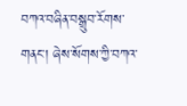བཀའ་བཞིན་བསྒྲུབ་རོགས་གནང་། ཞེས་སོགས་ཀྱི་བཀའ་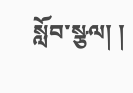སློབ་སྩལ། །